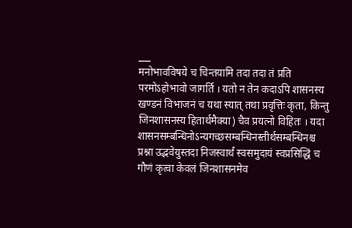___
मनोभावविषये च चिन्तयामि तदा तदा तं प्रति परमोऽहोभावो जागर्ति । यतो न तेन कदाऽपि शासनस्य खण्डनं विभाजनं च यथा स्यात् तथा प्रवृत्तिः कृता, किन्तु जिनशासनस्य हितार्थमैक्या) चैव प्रयत्नो विहितः । यदा शासनसम्बन्धिनोऽन्यगच्छसम्बन्धिनस्तीर्थसम्बन्धिनश्च प्रश्ना उद्भवेयुस्तदा निजस्वार्थं स्वसमुदायं स्वप्रसिद्धिं च गौणं कृत्वा केवलं जिनशासनमेव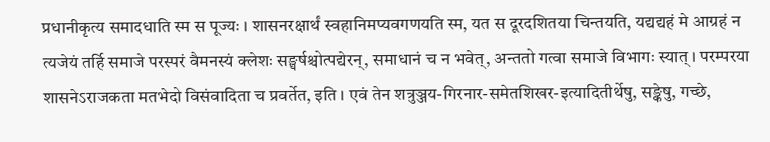प्रधानीकृत्य समादधाति स्म स पूज्यः । शासनरक्षार्थं स्वहानिमप्यवगणयति स्म, यत स दूरदशितया चिन्तयति, यद्यद्यहं मे आग्रहं न त्यजेयं तर्हि समाजे परस्परं वैमनस्यं क्लेशः सङ्घर्षश्चोत्पद्येरन्, समाधानं च न भवेत्, अन्ततो गत्वा समाजे विभागः स्यात् । परम्परया शासनेऽराजकता मतभेदो विसंवादिता च प्रवर्तेत, इति । एवं तेन शत्रुञ्जय-गिरनार-समेतशिखर-इत्यादितीर्थेषु, सङ्केषु, गच्छे,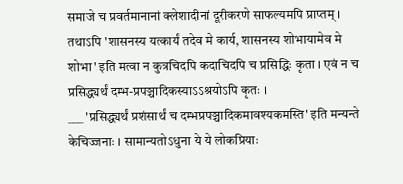समाजे च प्रवर्तमानानां क्लेशादीनां दूरीकरणे साफल्यमपि प्राप्तम् । तथाऽपि 'शासनस्य यत्कार्यं तदेव मे कार्य, शासनस्य शोभायामेव मे शोभा' इति मत्वा न कुत्रचिदपि कदाचिदपि च प्रसिद्धिः कृता । एवं न च प्रसिद्ध्यर्थं दम्भ-प्रपञ्चादिकस्याऽऽश्रयोऽपि कृतः ।
___ 'प्रसिद्ध्यर्थं प्रशंसार्थं च दम्भप्रपञ्चादिकमावश्यकमस्ति' इति मन्यन्ते केचिज्जनाः । सामान्यतोऽधुना ये ये लोकप्रियाः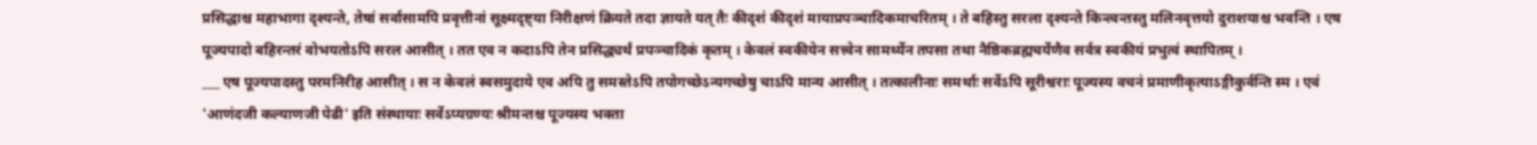प्रसिद्धाश्च महाभागा दृश्यन्ते, तेषां सर्वासामपि प्रवृत्तीनां सूक्ष्मदृष्ट्या निरीक्षणं क्रियते तदा ज्ञायते यत् तैः कीदृशं कीदृशं मायाप्रपञ्चादिकमाचरितम् । ते बहिस्तु सरला दृश्यन्ते किन्त्वन्तस्तु मलिनवृत्तयो दुराशयाश्च भवन्ति । एष पूज्यपादो बहिरन्तरं वोभयतोऽपि सरल आसीत् । तत एव न कदाऽपि तेन प्रसिद्ध्यर्थं प्रपञ्चादिकं कृतम् । केवलं स्वकीयेन सत्त्वेन सामर्थ्येन तपसा तथा नैष्ठिकब्रह्मचर्येणैव सर्वत्र स्वकीयं प्रभुत्वं स्थापितम् ।
___ एष पूज्यपादस्तु परमनिरीह आसीत् । स न केवलं स्वसमुदाये एव अपि तु समस्तेऽपि तपोगच्छेऽन्यगच्छेषु चाऽपि मान्य आसीत् । तत्कालीनाः समर्थाः सर्वेऽपि सूरीश्वराः पूज्यस्य वचनं प्रमाणीकृत्याऽङ्गीकुर्वन्ति स्म । एवं 'आणंदजी कल्याणजी पेढी' इति संस्थायाः सर्वेऽप्यग्रण्यः श्रीमन्तश्च पूज्यस्य भक्ता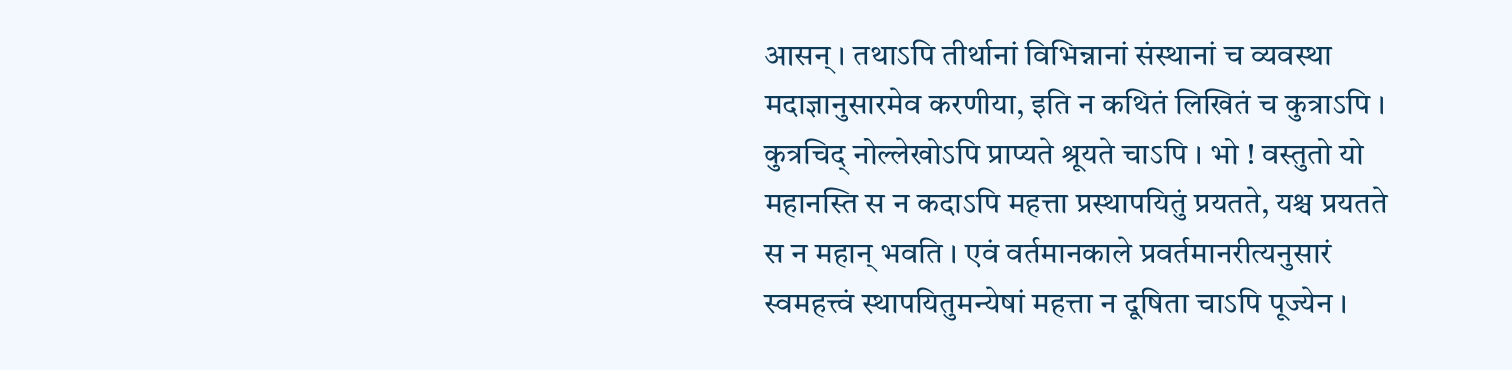आसन् । तथाऽपि तीर्थानां विभिन्नानां संस्थानां च व्यवस्था मदाज्ञानुसारमेव करणीया, इति न कथितं लिखितं च कुत्राऽपि । कुत्रचिद् नोल्लेखोऽपि प्राप्यते श्रूयते चाऽपि । भो ! वस्तुतो यो महानस्ति स न कदाऽपि महत्ता प्रस्थापयितुं प्रयतते, यश्च प्रयतते स न महान् भवति । एवं वर्तमानकाले प्रवर्तमानरीत्यनुसारं स्वमहत्त्वं स्थापयितुमन्येषां महत्ता न दूषिता चाऽपि पूज्येन ।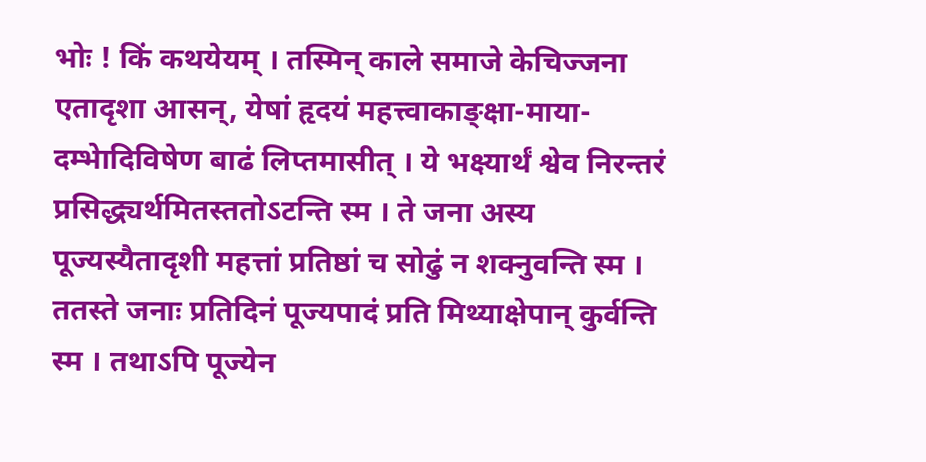भोः ! किं कथयेयम् । तस्मिन् काले समाजे केचिज्जना एतादृशा आसन्, येषां हृदयं महत्त्वाकाङ्क्षा-माया-दम्भेादिविषेण बाढं लिप्तमासीत् । ये भक्ष्यार्थं श्वेव निरन्तरं प्रसिद्ध्यर्थमितस्ततोऽटन्ति स्म । ते जना अस्य पूज्यस्यैतादृशी महत्तां प्रतिष्ठां च सोढुं न शक्नुवन्ति स्म । ततस्ते जनाः प्रतिदिनं पूज्यपादं प्रति मिथ्याक्षेपान् कुर्वन्ति स्म । तथाऽपि पूज्येन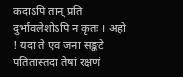कदाऽपि तान् प्रति दुर्भावलेशोऽपि न कृतः । अहो ! यदा ते एव जना सङ्कटे पतितास्तदा तेषां रक्षणं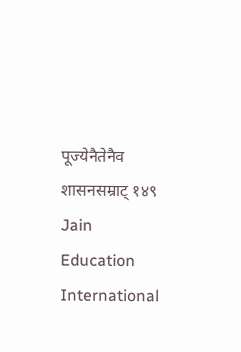पूज्येनैतेनैव
शासनसम्राट् १४९
Jain Education International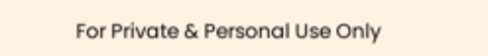For Private & Personal Use Only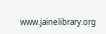www.jainelibrary.org